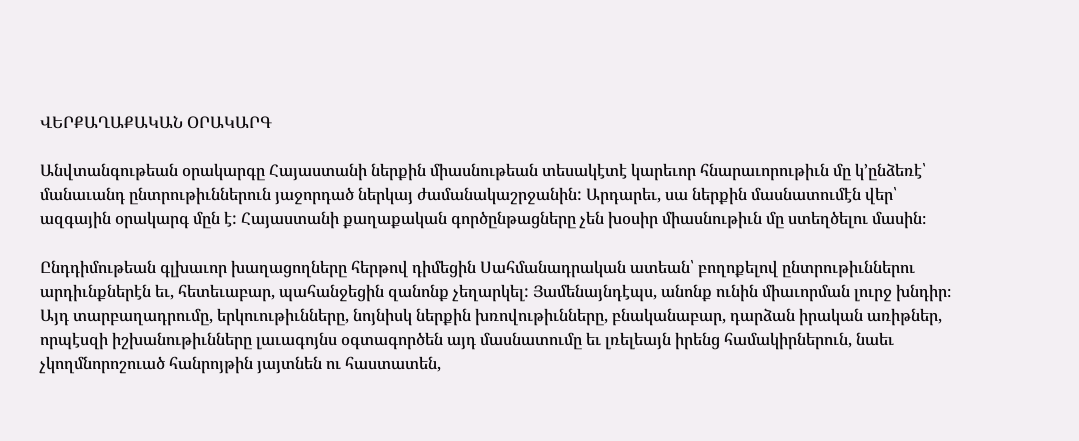ՎԵՐՔԱՂԱՔԱԿԱՆ ՕՐԱԿԱՐԳ

Անվտանգութեան օրակարգը Հայաստանի ներքին միասնութեան տեսակէտէ կարեւոր հնարաւորութիւն մը կ՚ընձեռէ՝ մանաւանդ ընտրութիւններուն յաջորդած ներկայ ժամանակաշրջանին: Արդարեւ, սա ներքին մասնատումէն վեր՝ ազգային օրակարգ մըն է: Հայաստանի քաղաքական գործընթացները չեն խօսիր միասնութիւն մը ստեղծելու մասին։

Ընդդիմութեան գլխաւոր խաղացողները հերթով դիմեցին Սահմանադրական ատեան՝ բողոքելով ընտրութիւններու արդիւնքներէն եւ, հետեւաբար, պահանջեցին զանոնք չեղարկել: Յամենայնդէպս, անոնք ունին միաւորման լուրջ խնդիր։ Այդ տարբաղադրումը, երկուութիւնները, նոյնիսկ ներքին խռովութիւնները, բնականաբար, դարձան իրական առիթներ, որպէսզի իշխանութիւնները լաւագոյնս օգտագործեն այդ մասնատումը եւ լռելեայն իրենց համակիրներուն, նաեւ չկողմնորոշուած հանրոյթին յայտնեն ու հաստատեն,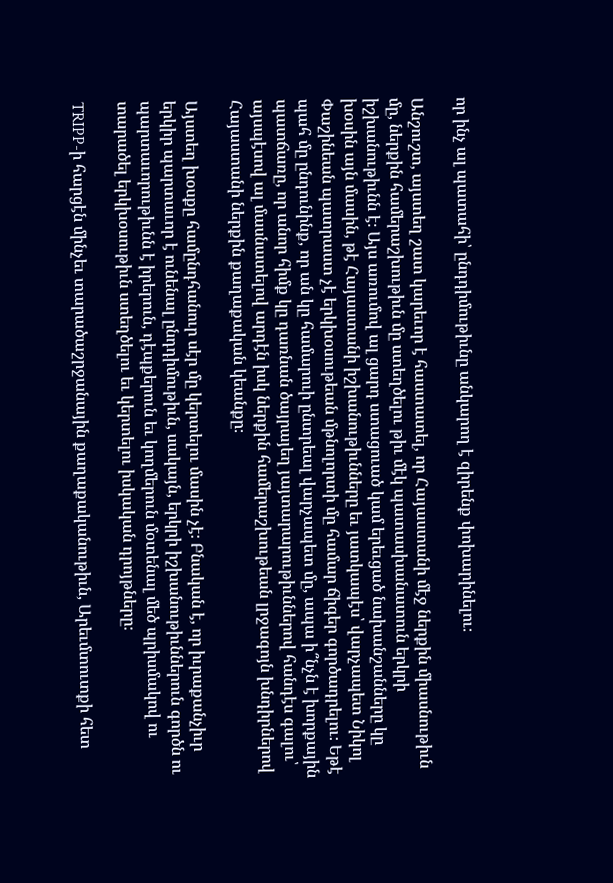որ ինչ ալ պատահի՝ ընդդիմութիւնը անկարող է զիրենք փոխարինելու։

Անշուշտ, այստեղ շատ կարեւոր է հաստատել, որ Հայաստանի մէջ ներքին միասնութիւն մը, ներքին համերաշխութիւն մը ստեղծելու թիւ մէկ պատասխանատուն երկրի իշխանութիւնն է։ Այս առումով ալ ցարդ ստացուած կամ երեւցած նախանշանները կը խօսին այն մասին, թէ Հայաստանի իշխանութիւնները եւ յատկապէս՝ վարչապետ Նիկոլ Փաշինեան պատրաստ չէ երկխօսութեան մթնոլորտի մը համար ճիգեր գործադրելու։ Եթէ պահ մը ընդունինք, որ ան կը համարուի ընտրեալ վարչապետ մը, ապա ի՞նչն է խորքային պատճառը, որ անոր հիմք կը դառնան ծայրայեղ յայտարարութիւններով հանդէս գալու՝ այսպէսով ալ մասնատելով արդէն իսկ ներքին համերաշխութեան լրջագոյն խնդիրներով Հայաստանի ներքին քաղաքական կեանքը։

Այստեղ խօսքը համընդհանուր սէր մը կերտելու մասին չէ։ Բնական է, որ իւրաքանչիւր երկիր պարտաւոր է ունենալ ընդդիմութիւն, սակայն, երկրի իշխանութիւններուն գործն ու պարտաւորութիւնն է իրերուն, դէպքերուն եւ կողմերուն մօտենալ մեծ պրիսմակով ու տարածել երկխօսութիւն ստեղծելու եւ կերտելու իսկական դրոյթները։

TRIPP-ի հարցէն մինչեւ տարածաշրջանային քաղաքականութիւն, Արեւմտուտքի հետ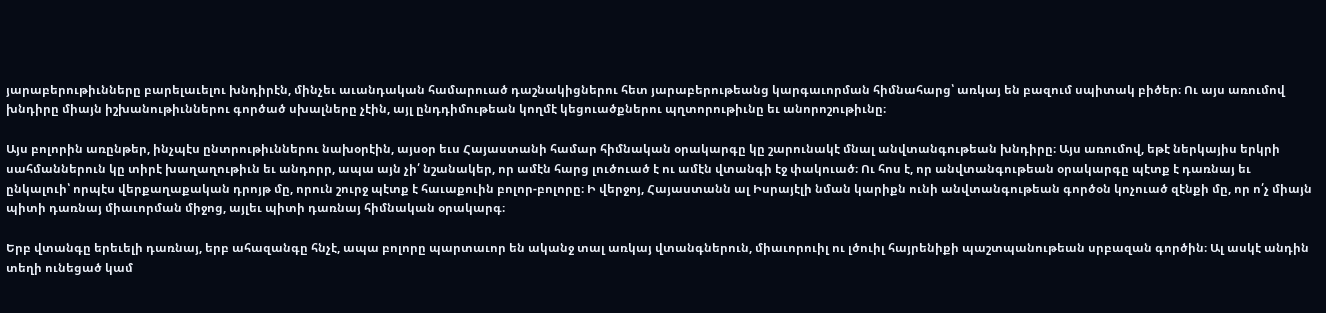յարաբերութիւնները բարելաւելու խնդիրէն, մինչեւ աւանդական համարուած դաշնակիցներու հետ յարաբերութեանց կարգաւորման հիմնահարց՝ առկայ են բազում սպիտակ բիծեր։ Ու այս առումով խնդիրը միայն իշխանութիւններու գործած սխալները չէին, այլ ընդդիմութեան կողմէ կեցուածքներու պղտորութիւնը եւ անորոշութիւնը։

Այս բոլորին առընթեր, ինչպէս ընտրութիւններու նախօրէին, այսօր եւս Հայաստանի համար հիմնական օրակարգը կը շարունակէ մնալ անվտանգութեան խնդիրը։ Այս առումով, եթէ ներկայիս երկրի սահմաններուն կը տիրէ խաղաղութիւն եւ անդորր, ապա այն չի՛ նշանակեր, որ ամէն հարց լուծուած է ու ամէն վտանգի էջ փակուած։ Ու հոս է, որ անվտանգութեան օրակարգը պէտք է դառնայ եւ ընկալուի՝ որպէս վերքաղաքական դրոյթ մը, որուն շուրջ պէտք է հաւաքուին բոլոր-բոլորը։ Ի վերջոյ, Հայաստանն ալ Իսրայէլի նման կարիքն ունի անվտանգութեան գործօն կոչուած զէնքի մը, որ ո՛չ միայն պիտի դառնայ միաւորման միջոց, այլեւ պիտի դառնայ հիմնական օրակարգ։

Երբ վտանգը երեւելի դառնայ, երբ ահազանգը հնչէ, ապա բոլորը պարտաւոր են ականջ տալ առկայ վտանգներուն, միաւորուիլ ու լծուիլ հայրենիքի պաշտպանութեան սրբազան գործին։ Ալ ասկէ անդին տեղի ունեցած կամ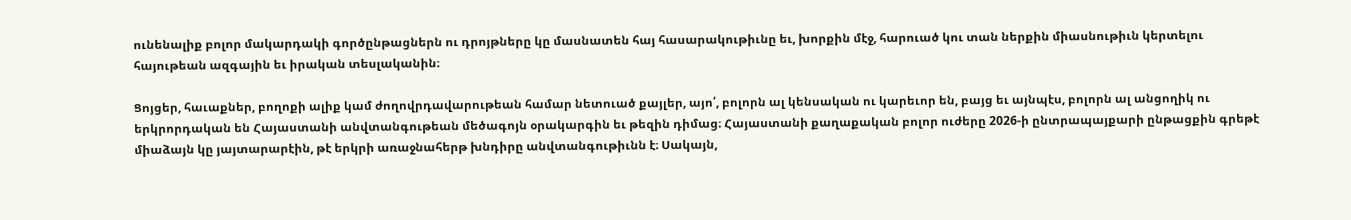ունենալիք բոլոր մակարդակի գործընթացներն ու դրոյթները կը մասնատեն հայ հասարակութիւնը եւ, խորքին մէջ, հարուած կու տան ներքին միասնութիւն կերտելու հայութեան ազգային եւ իրական տեսլականին։

Ցոյցեր, հաւաքներ, բողոքի ալիք կամ ժողովրդավարութեան համար նետուած քայլեր, այո՛, բոլորն ալ կենսական ու կարեւոր են, բայց եւ այնպէս, բոլորն ալ անցողիկ ու երկրորդական են Հայաստանի անվտանգութեան մեծագոյն օրակարգին եւ թեզին դիմաց։ Հայաստանի քաղաքական բոլոր ուժերը 2026-ի ընտրապայքարի ընթացքին գրեթէ միաձայն կը յայտարարէին, թէ երկրի առաջնահերթ խնդիրը անվտանգութիւնն է։ Սակայն,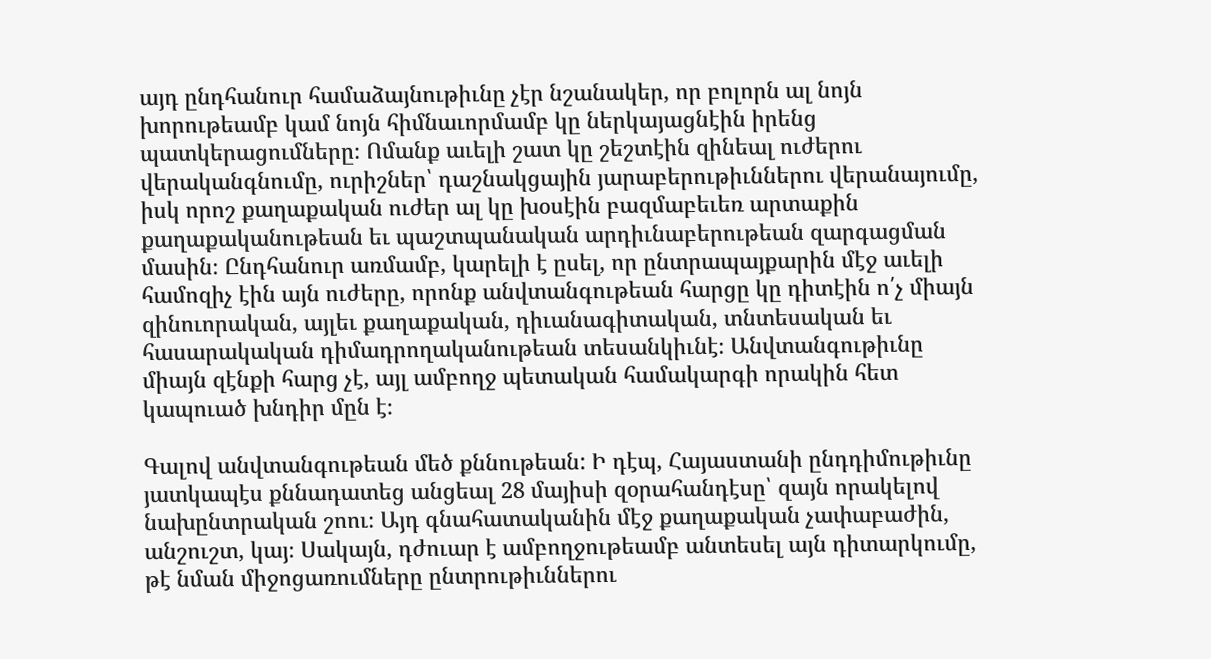այդ ընդհանուր համաձայնութիւնը չէր նշանակեր, որ բոլորն ալ նոյն խորութեամբ կամ նոյն հիմնաւորմամբ կը ներկայացնէին իրենց պատկերացումները։ Ոմանք աւելի շատ կը շեշտէին զինեալ ուժերու վերականգնումը, ուրիշներ՝ դաշնակցային յարաբերութիւններու վերանայումը, իսկ որոշ քաղաքական ուժեր ալ կը խօսէին բազմաբեւեռ արտաքին քաղաքականութեան եւ պաշտպանական արդիւնաբերութեան զարգացման մասին։ Ընդհանուր առմամբ, կարելի է ըսել, որ ընտրապայքարին մէջ աւելի համոզիչ էին այն ուժերը, որոնք անվտանգութեան հարցը կը դիտէին ո՛չ միայն զինուորական, այլեւ քաղաքական, դիւանագիտական, տնտեսական եւ հասարակական դիմադրողականութեան տեսանկիւնէ։ Անվտանգութիւնը միայն զէնքի հարց չէ, այլ ամբողջ պետական համակարգի որակին հետ կապուած խնդիր մըն է։

Գալով անվտանգութեան մեծ քննութեան: Ի դէպ, Հայաստանի ընդդիմութիւնը յատկապէս քննադատեց անցեալ 28 մայիսի զօրահանդէսը՝ զայն որակելով նախընտրական շոու։ Այդ գնահատականին մէջ քաղաքական չափաբաժին, անշուշտ, կայ։ Սակայն, դժուար է ամբողջութեամբ անտեսել այն դիտարկումը, թէ նման միջոցառումները ընտրութիւններու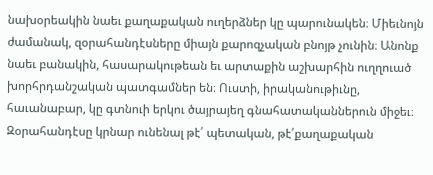նախօրեակին նաեւ քաղաքական ուղերձներ կը պարունակեն։ Միեւնոյն ժամանակ, զօրահանդէսները միայն քարոզչական բնոյթ չունին։ Անոնք նաեւ բանակին, հասարակութեան եւ արտաքին աշխարհին ուղղուած խորհրդանշական պատգամներ են։ Ուստի, իրականութիւնը, հաւանաբար, կը գտնուի երկու ծայրայեղ գնահատականներուն միջեւ։ Զօրահանդէսը կրնար ունենալ թէ՛ պետական, թէ՛քաղաքական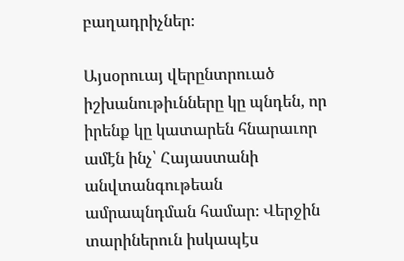բաղադրիչներ։

Այսօրուայ վերընտրուած իշխանութիւնները կը պնդեն, որ իրենք կը կատարեն հնարաւոր ամէն ինչ՝ Հայաստանի անվտանգութեան ամրապնդման համար։ Վերջին տարիներուն իսկապէս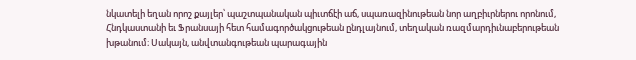նկատելի եղան որոշ քայլեր՝ պաշտպանական պիւտճէի աճ, սպառազինութեան նոր աղբիւրներու որոնում, Հնդկաստանի եւ Ֆրանսայի հետ համագործակցութեան ընդլայնում, տեղական ռազմարդիւնաբերութեան խթանում։ Սակայն, անվտանգութեան պարագային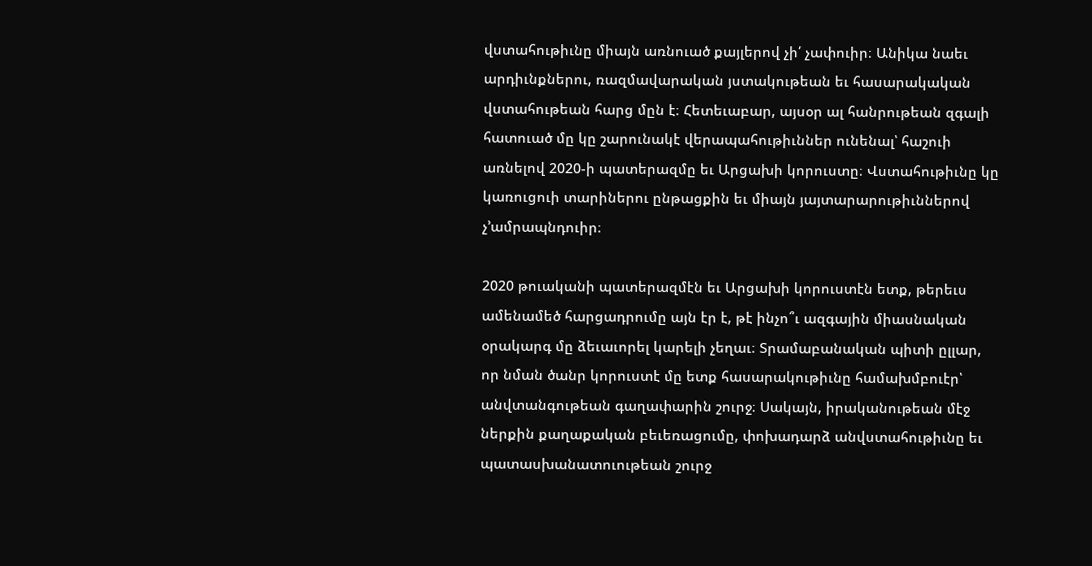վստահութիւնը միայն առնուած քայլերով չի՛ չափուիր։ Անիկա նաեւ արդիւնքներու, ռազմավարական յստակութեան եւ հասարակական վստահութեան հարց մըն է։ Հետեւաբար, այսօր ալ հանրութեան զգալի հատուած մը կը շարունակէ վերապահութիւններ ունենալ՝ հաշուի առնելով 2020-ի պատերազմը եւ Արցախի կորուստը։ Վստահութիւնը կը կառուցուի տարիներու ընթացքին եւ միայն յայտարարութիւններով չ՚ամրապնդուիր։

2020 թուականի պատերազմէն եւ Արցախի կորուստէն ետք, թերեւս ամենամեծ հարցադրումը այն էր է, թէ ինչո՞ւ ազգային միասնական օրակարգ մը ձեւաւորել կարելի չեղաւ։ Տրամաբանական պիտի ըլլար, որ նման ծանր կորուստէ մը ետք հասարակութիւնը համախմբուէր՝ անվտանգութեան գաղափարին շուրջ։ Սակայն, իրականութեան մէջ ներքին քաղաքական բեւեռացումը, փոխադարձ անվստահութիւնը եւ պատասխանատուութեան շուրջ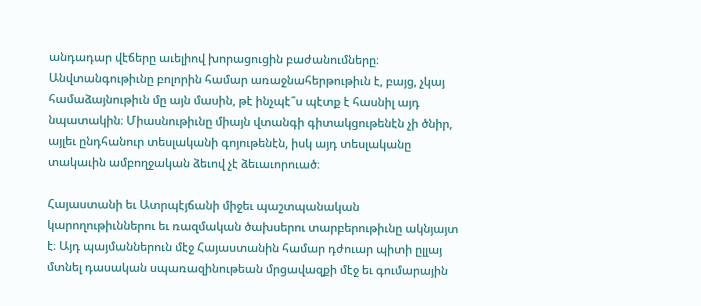անդադար վէճերը աւելիով խորացուցին բաժանումները։ Անվտանգութիւնը բոլորին համար առաջնահերթութիւն է, բայց, չկայ համաձայնութիւն մը այն մասին, թէ ինչպէ՞ս պէտք է հասնիլ այդ նպատակին։ Միասնութիւնը միայն վտանգի գիտակցութենէն չի ծնիր, այլեւ ընդհանուր տեսլականի գոյութենէն, իսկ այդ տեսլականը տակաւին ամբողջական ձեւով չէ ձեւաւորուած։

Հայաստանի եւ Ատրպէյճանի միջեւ պաշտպանական կարողութիւններու եւ ռազմական ծախսերու տարբերութիւնը ակնյայտ է։ Այդ պայմաններուն մէջ Հայաստանին համար դժուար պիտի ըլլայ մտնել դասական սպառազինութեան մրցավազքի մէջ եւ գումարային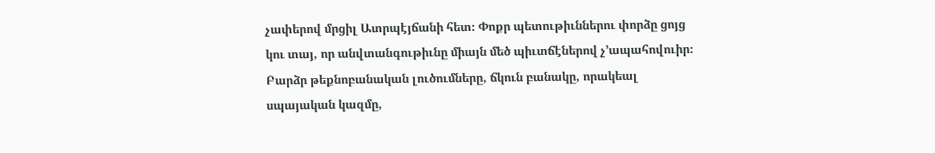չափերով մրցիլ Ատրպէյճանի հետ։ Փոքր պետութիւններու փորձը ցոյց կու տայ, որ անվտանգութիւնը միայն մեծ պիւտճէներով չ՚ապահովուիր։ Բարձր թեքնոբանական լուծումները, ճկուն բանակը, որակեալ սպայական կազմը,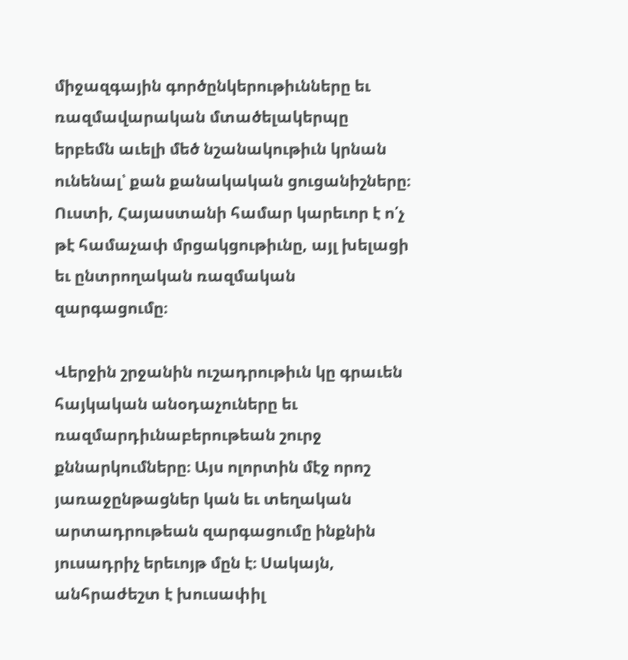միջազգային գործընկերութիւնները եւ ռազմավարական մտածելակերպը երբեմն աւելի մեծ նշանակութիւն կրնան ունենալ՝ քան քանակական ցուցանիշները։ Ուստի, Հայաստանի համար կարեւոր է ո՛չ թէ համաչափ մրցակցութիւնը, այլ խելացի եւ ընտրողական ռազմական զարգացումը։

Վերջին շրջանին ուշադրութիւն կը գրաւեն հայկական անօդաչուները եւ ռազմարդիւնաբերութեան շուրջ քննարկումները։ Այս ոլորտին մէջ որոշ յառաջընթացներ կան եւ տեղական արտադրութեան զարգացումը ինքնին յուսադրիչ երեւոյթ մըն է։ Սակայն, անհրաժեշտ է խուսափիլ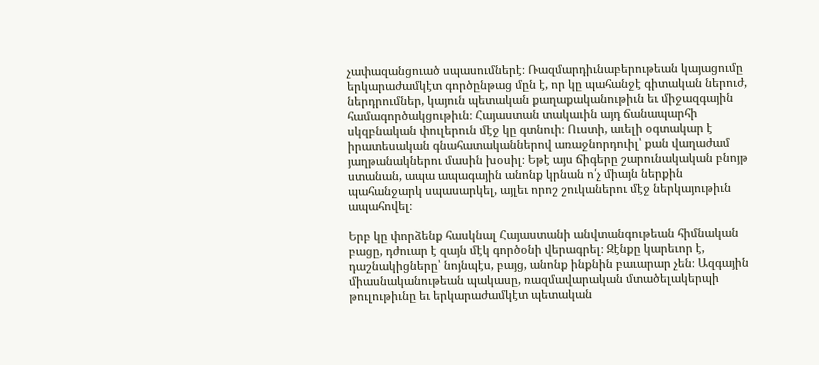չափազանցուած սպասումներէ։ Ռազմարդիւնաբերութեան կայացումը երկարաժամկէտ գործընթաց մըն է, որ կը պահանջէ գիտական ներուժ, ներդրումներ, կայուն պետական քաղաքականութիւն եւ միջազգային համագործակցութիւն։ Հայաստան տակաւին այդ ճանապարհի սկզբնական փուլերուն մէջ կը գտնուի։ Ուստի, աւելի օգտակար է իրատեսական գնահատականներով առաջնորդուիլ՝ քան վաղաժամ յաղթանակներու մասին խօսիլ։ Եթէ այս ճիգերը շարունակական բնոյթ ստանան, ապա ապագային անոնք կրնան ո՛չ միայն ներքին պահանջարկ սպասարկել, այլեւ որոշ շուկաներու մէջ ներկայութիւն ապահովել։

Երբ կը փորձենք հասկնալ Հայաստանի անվտանգութեան հիմնական բացը, դժուար է զայն մէկ գործօնի վերագրել։ Զէնքը կարեւոր է, դաշնակիցները՝ նոյնպէս, բայց, անոնք ինքնին բաւարար չեն։ Ազգային միասնականութեան պակասը, ռազմավարական մտածելակերպի թուլութիւնը եւ երկարաժամկէտ պետական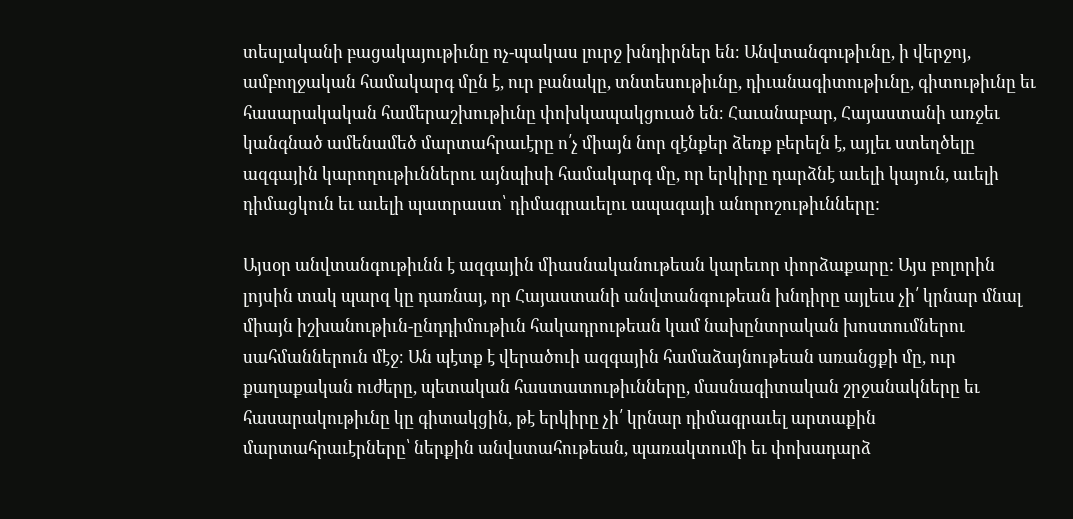տեսլականի բացակայութիւնը ոչ-պակաս լուրջ խնդիրներ են։ Անվտանգութիւնը, ի վերջոյ, ամբողջական համակարգ մըն է, ուր բանակը, տնտեսութիւնը, դիւանագիտութիւնը, գիտութիւնը եւ հասարակական համերաշխութիւնը փոխկապակցուած են։ Հաւանաբար, Հայաստանի առջեւ կանգնած ամենամեծ մարտահրաւէրը ո՛չ միայն նոր զէնքեր ձեռք բերելն է, այլեւ ստեղծելը ազգային կարողութիւններու այնպիսի համակարգ մը, որ երկիրը դարձնէ աւելի կայուն, աւելի դիմացկուն եւ աւելի պատրաստ՝ դիմագրաւելու ապագայի անորոշութիւնները:

Այսօր անվտանգութիւնն է ազգային միասնականութեան կարեւոր փորձաքարը: Այս բոլորին լոյսին տակ պարզ կը դառնայ, որ Հայաստանի անվտանգութեան խնդիրը այլեւս չի՛ կրնար մնալ միայն իշխանութիւն-ընդդիմութիւն հակադրութեան կամ նախընտրական խոստումներու սահմաններուն մէջ։ Ան պէտք է վերածուի ազգային համաձայնութեան առանցքի մը, ուր քաղաքական ուժերը, պետական հաստատութիւնները, մասնագիտական շրջանակները եւ հասարակութիւնը կը գիտակցին, թէ երկիրը չի՛ կրնար դիմագրաւել արտաքին մարտահրաւէրները՝ ներքին անվստահութեան, պառակտումի եւ փոխադարձ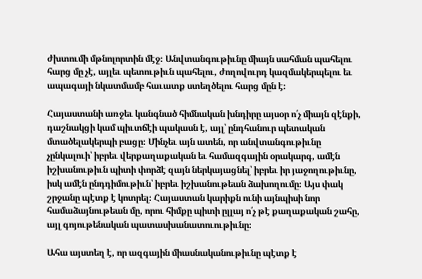ժխտումի մթնոլորտին մէջ։ Անվտանգութիւնը միայն սահման պահելու հարց մը չէ, այլեւ պետութիւն պահելու, ժողովուրդ կազմակերպելու եւ ապագայի նկատմամբ հաւատք ստեղծելու հարց մըն է։

Հայաստանի առջեւ կանգնած հիմնական խնդիրը այսօր ո՛չ միայն զէնքի, դաշնակցի կամ պիւտճէի պակասն է, այլ՝ ընդհանուր պետական մտածելակերպի բացը։ Մինչեւ այն ատեն, որ անվտանգութիւնը չընկալուի՝ իբրեւ վերքաղաքական եւ համազգային օրակարգ, ամէն իշխանութիւն պիտի փորձէ զայն ներկայացնել՝ իբրեւ իր յաջողութիւնը, իսկ ամէն ընդդիմութիւն՝ իբրեւ իշխանութեան ձախողումը։ Այս փակ շրջանը պէտք է կոտրել։ Հայաստան կարիքն ունի այնպիսի նոր համաձայնութեան մը, որու հիմքը պիտի ըլլայ ո՛չ թէ քաղաքական շահը, այլ գոյութենական պատասխանատուութիւնը։

Ահա այստեղ է, որ ազգային միասնականութիւնը պէտք է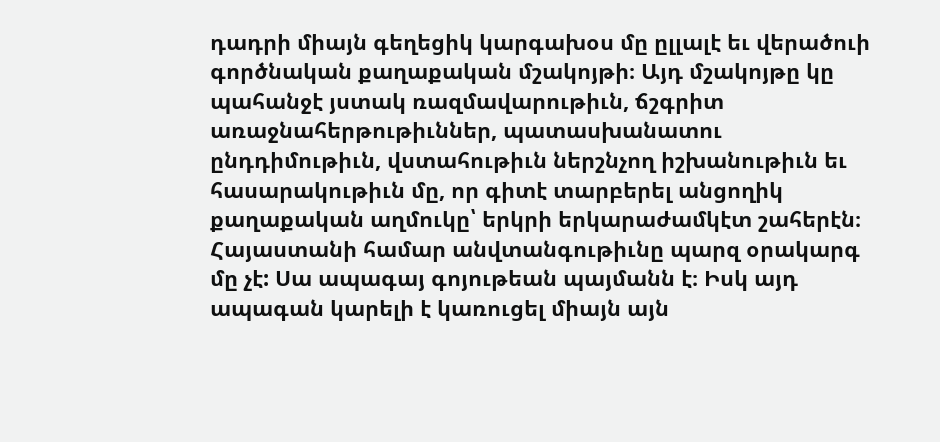դադրի միայն գեղեցիկ կարգախօս մը ըլլալէ եւ վերածուի գործնական քաղաքական մշակոյթի։ Այդ մշակոյթը կը պահանջէ յստակ ռազմավարութիւն, ճշգրիտ առաջնահերթութիւններ, պատասխանատու ընդդիմութիւն, վստահութիւն ներշնչող իշխանութիւն եւ հասարակութիւն մը, որ գիտէ տարբերել անցողիկ քաղաքական աղմուկը՝ երկրի երկարաժամկէտ շահերէն։ Հայաստանի համար անվտանգութիւնը պարզ օրակարգ մը չէ: Սա ապագայ գոյութեան պայմանն է։ Իսկ այդ ապագան կարելի է կառուցել միայն այն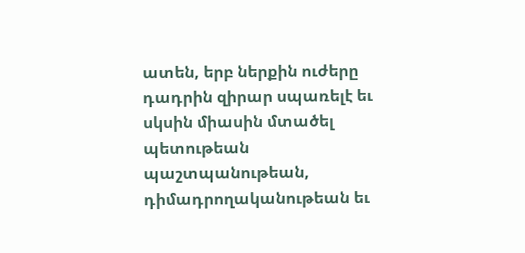ատեն, երբ ներքին ուժերը դադրին զիրար սպառելէ եւ սկսին միասին մտածել պետութեան պաշտպանութեան, դիմադրողականութեան եւ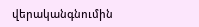վերականգնումին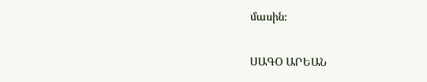մասին։

ՍԱԳՕ ԱՐԵԱՆ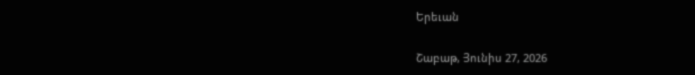Երեւան

Շաբաթ, Յունիս 27, 2026